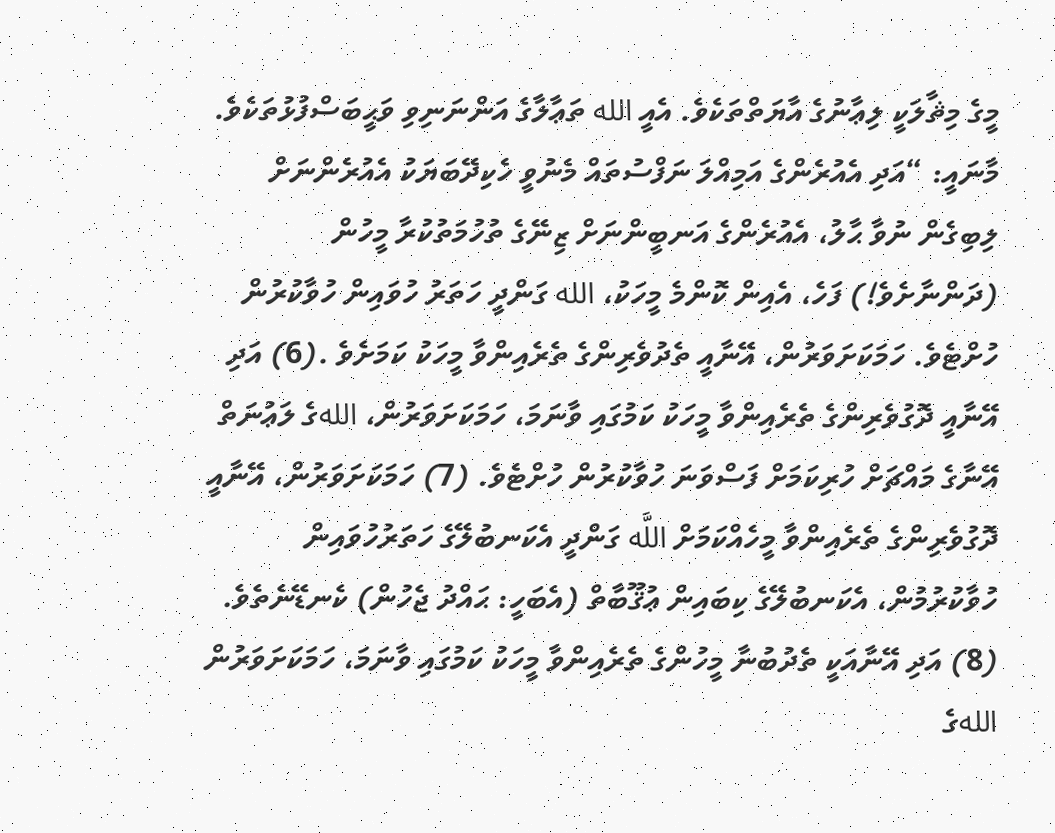މީގެ މިޘާލަކީ ލިޢާނުގެ އާޔަތްތަކެވެ. އެއީ الله ތަޢާލާގެ އަންނަނިވި ވަޙީބަސްފުޅުތަކެވެ.
މާނައީ: “އަދި އެއުރެންގެ އަމިއްލަ ނަފްސުތައް މެނުވީ ހެކިދޭބަޔަކު އެއުރެންނަށް ލިބިގެން ނުވާ ޙާލު، އެއުރެންގެ އަނބީންނަށް ޒިނޭގެ ތުހުމަތުކުރާ މީހުން (ދަންނާށެވެ!) ފަހެ، އެއިން ކޮންމެ މީހަކު، الله ގަންދީ ހަތަރު ހުވައިން ހުވާކުރުން ހުށްޓެވެ. ހަމަކަށަވަރުން، އޭނާއީ ތެދުވެރިންގެ ތެރެއިންވާ މީހަކު ކަމަށެވެ .(6) އަދި އޭނާއީ ދޮގުވެރިންގެ ތެރެއިންވާ މީހަކު ކަމުގައި ވާނަމަ، ހަމަކަށަވަރުން، اللهގެ ލަޢުނަތް އޭނާގެ މައްޗަށް ހުރިކަމަށް ފަސްވަނަ ހުވާކުރުން ހުށްޓެވެ. (7) ހަމަކަށަވަރުން، އޭނާއީ ދޮގުވެރިންގެ ތެރެއިންވާ މީހެއްކަމަށް اللَّه ގަންދީ އެކަނބުލޭގެ ހަތަރުހުވައިން ހުވާކުރުމުން، އެކަނބުލޭގެ ކިބައިން ޢުޤޫބާތް (އެބަހީ: ޙައްދު ޖެހުން) ކެނޑޭނެތެވެ. (8) އަދި އޭނާއަކީ ތެދުބުނާ މީހުންގެ ތެރެއިންވާ މީހަކު ކަމުގައި ވާނަމަ، ހަމަކަށަވަރުން اللهގެ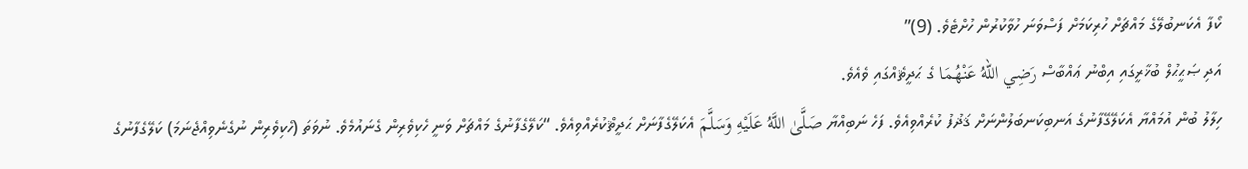ކޯފާ އެކަނބުލޭގެ މައްޗަށް ހުރިކަމަށް ފަސްވަނަ ހުވާކުރުން ހުށްޓެވެ. (9)”
އަދި ޞަޙީޙުލް ބުޚާރީގައި އިބްނު ޢައްބާސް رَضِي اللهُ عَنْهُمَا ގެ ޙަދީޘެއްގައި ވެއެވެ.
ހިލާލު ބުން އުމައްޔާ އެކަލޭގޭފާނުގެ އަނބިކަނބަލުންނަށް ޤަޛުފު ކުރެއްވިއެވެ. ފަހެ ނަބިއްޔާ صَلَّىٰ اللَّهُ عَلَيْهِ وَسَلَّمَ އެކަލޭގެފާނަށް ޙަދީޘްކުރެއްވިއެވެ. “ކަލޭގެފާނުގެ މައްޗަށް ވަނީ ހެކިވެރިން ގެނައުމެވެ. ނުވަތަ (ހެކިވެރިން ނުގެނެވިއްޖެނަމަ) ކަލޭގެފާނުގެ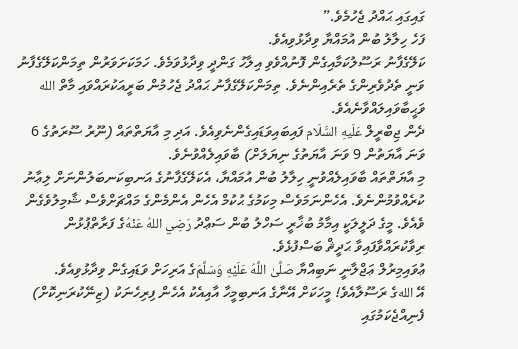ގައިގައި ޙައްދު ޖެހުމެވެ.”
ފަހެ ހިލާލު ބުން އުމައްޔާ ވިދާޅުވިއެވެ.
ކަލޭގެފާނު ރަސޫލުކަމާއިގެން ފޮނުއްވެވި އިލާހު ގަންދީ ވިދާޅުވަމެވެ. ހަމަކަށަވަރުން ތިމަންކަލޭގެފާނު ވަނީ ތެދުވެރިންގެ ތެރެއިންނެވެ. ތިމަންކަލޭގެފާނު ޙައްދު ޖެހުމުން ބަރީއަކުރައްވައި މާތް الله ވަޙީބާވައިލައްވާނެއެވެ.
ދެން ޖިބްރީލް عَلَيهِ السَّلَام ފައިބައިވަޑައިގެންނެވިއެވެ. އަދި މި އާޔަތްތައް (ނޫރު ސޫރަތުގެ 6 ވަނަ އާޔަތުން 9 ވަނަ އާޔަތުގެ ނިޔަލަށް) ބާވައިލެއްވުނެވެ.
މި އާޔަތްތައް ބާވައިލެއްވުނީ ހިލާލު ބުން އުމައްޔާ، އެކަލޭގެފާނުގެ އަނބިކަނބަލުންނަށް ލިޢާނު ކުރެއްވުމުންނެވެ. އެހެންނަމަވެސް މިކަމުގެ ޙުކުމް އެހެން އެންމެންގެ މައްޗަށްވެސް ޝާމިލުވެގެން ވެއެވެ. މީގެ ދަލީލަކީ އިމާމު ބުޚާރީ ސަހްލު ބުން ސަޢްދު رَضِي اللهُ عَنْهُގެ ފަރާތްޕުޅުން ރިވާކުރައްވާފައިވާ ޙަދީޘް ބަސްފުޅެވެ.
ޢުވައިމިރުލް ޢަޖްލާނީ ނަބިއްޔާ صَلَّىٰ اللَّهُ عَلَيْهِ وَسَلَّمَގެ އަރިހަށް ވަޑައިގެން ވިދާޅުވިއެވެ.
އޭ اللهގެ ރަސޫލާއެވެ! މީހަކަށް އޭނާގެ އަނބިމީހާ އާއިއެކު އެހެން ފިރިހެނަކު (ޒިނޭކުރަނިކޮށް) ފެނިއްޖެކަމުގައި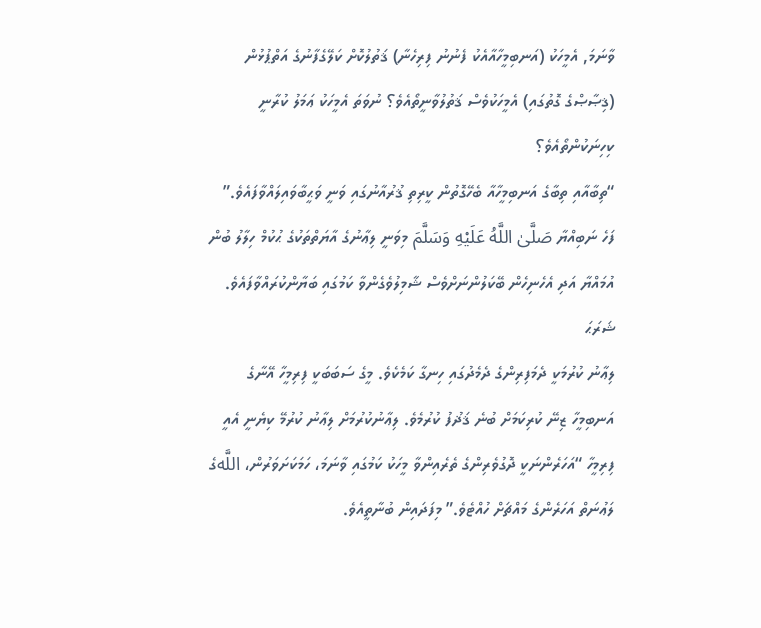ވާނަމަ, އެމީހަކު (އަނބިމީހާއާއެކު ފެނުނު ފިރިހެނާ) ޤަތުލުކޮށް ކަލޭގެފާނުގެ އަތްޕުޅުން (ޤިޞާޞްގެ ގޮތުގައި) އެމީހަކުވެސް ޤަތުލުވާނީތޯއެވެ؟ ނުވަތަ އެމީހަކު ޢަމަލު ކުރާނީ ކިހިނަކުންތޯއެވެ؟
“ތިބާއާއި ތިބާގެ އަނބިމީހާއާ ބެހޭގޮތުން ކީރިތި ޤުރުއާނުގައި ވަނީ ވަޙީބާވައިލައްވާފައެވެ.”
ފަހެ ނަބިއްޔާ صَلَّىٰ اللَّهُ عَلَيْهِ وَسَلَّمَ މިވަނީ ލިޢާނުގެ އާޔަތްތަކުގެ ޙުކުމް ހިލާލު ބުން އުމައްޔާ އަދި އެހެނިހެން ބޭކަލުންނަށްވެސް ޝާމިލުވެގެންވާ ކަމުގައި ބަޔާންކުރައްވާފައެވެ.
ޝަރަޙަ
ލިޢާނު ކުރުމަކީ ދެމަފިރިންގެ ދެމެދުގައި ހިނގާ ކަމެކެވެ. މީގެ ސަބަބަކީ ފިރިމީހާ އޭނާގެ އަނބިމީހާ ޒިނޭ ކުރިކަމަށް ބުނެ ޤަޛުފު ކުރުމެވެ. ލިޢާނުކުރުމަށް ލިޢާނު ކުރުމޭ ކިޔެނީ އެއީ ފިރިމީހާ “އަހަރެންނަކީ ދޮގުވެރިންގެ ތެރެއިންވާ މީހަކު ކަމުގައި ވާނަމަ، ހަމަކަށަވަރުން، اللَّهގެ ލަޢުނަތް އަހަރެންގެ މައްޗަށް ހުއްޓެވެ.” މިފަދައިން ބުނާތީއެވެ.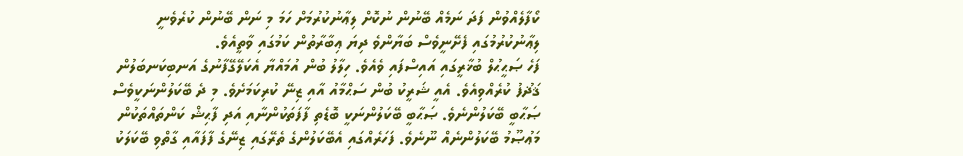ކޯފާލެއްވުން ފަދަ ނަމެއް ބޭނުން ނުކޮށް ލިޢާނުކުރުމަށް ހަމަ މި ނަން ބޭނުން ކުރެވެނީ ލިޢާނުކުރުމުގައި ފެށޭނީވެސް ބަޔާންވެ ދިޔަ ޢިބާރާތުން ކަމުގައި ވާތީއެވެ.
ފަހެ ޞަޙީޙުލް ބުޚާރީގައި އައިސްފައި ވެއެވެ. ހިލާލު ބުން އުމައްޔާ އެކަލޭގޭފާނުގެ އަނބިކަނބަލުން ޤަޛުފު ކުރެއްވިއެވެ. އެއީ ޝަރީކު ބުން ސަޙްމާއު އާއި ޒިނޭ ކުރިކަމަށެވެ. މި ދެ ބޭކަލުންނަކީވެސް ޞަޙާބީ ބޭކަލުންނެވެ. ޞަޙާބީ ބޭކަލުންނަކީ ބޮޑެތި ފާފަތަކުންނާއި އަދި ފާޙިޝް ކަންތައްތަކުން މަޢުޞޫމު ބޭކަލުންނެއް ނޫނެވެ. ފަހަރެއްގައި އެބޭކަލުންގެ ތެރޭގައި ޒިނޭގެ ފާފައާއި ގާތްވި ބޭކަލަކު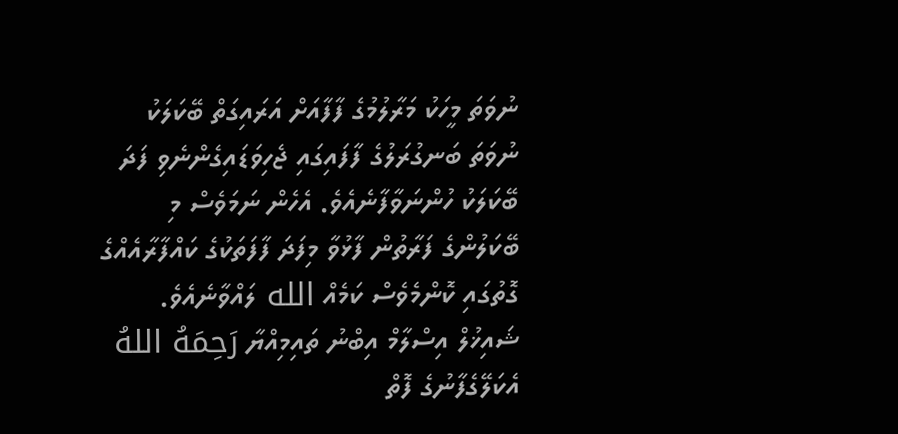ނުވަތަ މީހަކު މަރާލުމުގެ ފާފާއަށް އަރައިގަތް ބޭކަލަކު ނުވަތަ ބަނގުރަލުގެ ފާފައިގައި ޖެހިވަޑައިގެންނެވި ފަދަ ބޭކަލަކު ހުންނަވާފާނެއެވެ. އެހެން ނަމަވެސް މި ބޭކަލުންގެ ފަރާތުން ފާޅުވާ މިފަދަ ފާފަތަކުގެ ކައްފާރާއެއްގެ ގޮތުގައި ކޮންމެވެސް ކަމެއް الله ލައްވާނެއެވެ. ޝައިޚުލް އިސްލާމް އިބްނު ތައިމިއްޔާ رَحِمَهُ اللهُ އެކަލޭގެފާނުގެ ފޮތް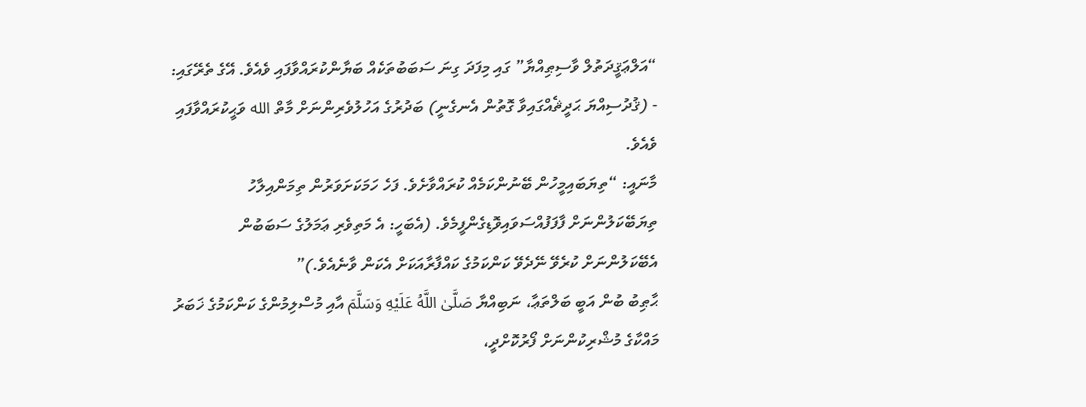“އަލްޢަޤީދަތުލް ވާސިޠިއްޔާ” ގައި މިފަދަ ގިނަ ސަބަބުތަކެއް ބަޔާންކުރައްވާފައި ވެއެވެ. އޭގެ ތެރޭގައި:
- (ޤުދުސިއްޔަ ޙަދީޘެއްގައިވާ ގޮތުން އެނގެނީ) ބަދުރުގެ އަހުލުވެރިންނަށް މާތް الله ވަޙީކުރައްވާފައި ވެއެވެ.
މާނައީ: “ތިޔަބައިމީހުން ބޭނުންކަމެއް ކުރައްވާށެވެ. ފަހެ ހަމަކަށަވަރުން ތިމަންއިލާހު ތިޔަބޭކަލުންނަށް ފާފަފުއްސަވައިވޮޑިގެންފީމެވެ. (އެބަހީ: އެ މަތިވެރި ޢަމަލުގެ ސަބަބުން އެބޭކަލުންނަށް ކުރެވޭ ނޭދެވޭ ކަންކަމުގެ ކައްފާރާއަކަށް އެކަން ވާނެއެވެ.)”
ޙާޠިބު ބުން އަބީ ބަލްތަޢާ، ނަބިއްޔާ صَلَّىٰ اللَّهُ عَلَيْهِ وَسَلَّمَ އާއި މުސްލިމުންގެ ކަންކަމުގެ ޚަބަރު މައްކާގެ މުޝްރިކުންނަށް ފޯރުކޮށްދީ،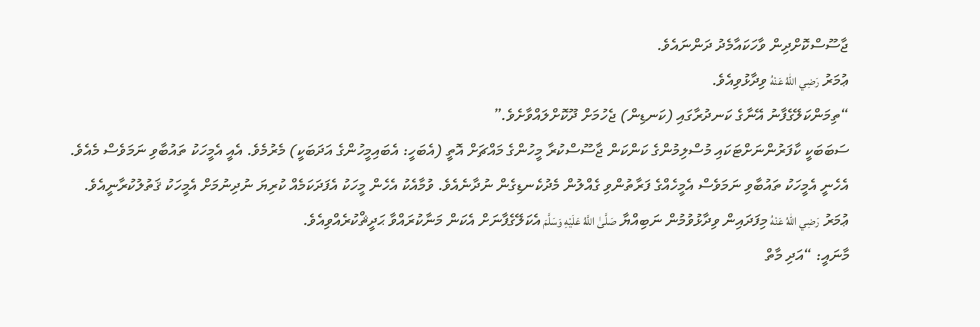ޖާސޫސްކޮށްދިން ވާހަކައާމެދު ދަންނައެވެ.
ޢުމަރު رَضِي اللهُ عَنْهُ ވިދާޅުވިއެވެ.
“ތިމަންކަލޭގެފާނު އޭނާގެ ކަނދުރާގައި (ކަނޑިން) ޖެހުމަށް ދޫކޮށްލައްވާށެވެ.”
ސަބަބަކީ ކާފަރުންނަށްޓަކައި މުސްލިމުންގެ ކަންކަން ޖާސޫސްކުރާ މީހުންގެ މައްޗަށް އޮތީ (އެބަހީ: އެބައިމީހުންގެ އަދަބަކީ) މެރުމެވެ. އެއީ އެމީހަކު ތައުބާވި ނަމަވެސް މެއެވެ. އެހެނީ އެމީހަކު ތައުބާވި ނަމަވެސް އެމީހެއްގެ ފަރާތުންވި ގެއްލުން މެދުކެނޑިގެން ނުދާނެއެވެ. ވުމާއެކު އެހެން މީހަކު އެފަދަކަމެއް ކުރިޔަ ނުދިނުމަށް އެމީހަކު ޤަތުލުކުރާނީއެވެ.
ޢުމަރު رَضِي اللهُ عَنْهُ މިފަދައިން ވިދާޅުވުމުން ނަބިއްޔާ صَلَّىٰ اللَّهُ عَلَيْهِ وَسَلَّمَ އެކަލޭގެފާނަށް އެކަން މަނާކުރައްވާ ޙަދީޘްކުރެއްވިއެވެ.
މާނައީ: “އަދި މާތް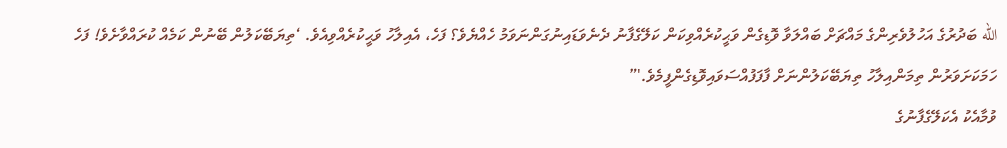الله ބަދުރުގެ އަހުލުވެރިންގެ މައްޗަށް ބައްލަވާ ވޮޑިގެން ވަޙީކުރެއްވިކަން ކަލޭގެފާނު ދެނެވަޑައިނުގަންނަވަމު ހެއްޔެވެ؟ ފަހެ، އެއިލާހު ވަޙީކުރެއްވިއެވެ. ‘ތިޔަބޭކަލުން ބޭނުން ކަމެއް ކުރައްވާށެވެ! ފަހެ ހަމަކަށަވަރުން ތިމަންއިލާހު ތިޔަބޭކަލުންނަށް ފާފަފުއްސަވައިވޮޑިގެންފީމެވެ.'”
ވުމާއެކު އެކަލޭގެފާނުގެ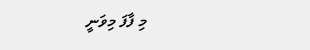މި ފާފަ މިވަނީ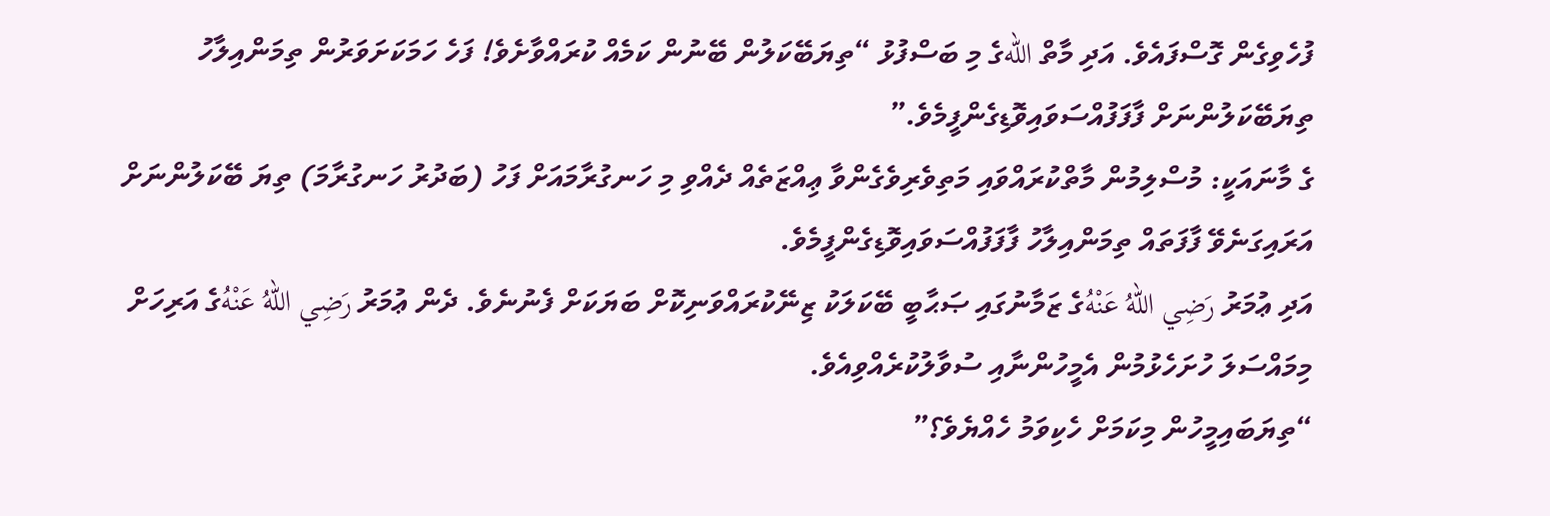ފުހެވިގެން ގޮސްފައެވެ. އަދި މާތް اللهގެ މި ބަސްފުޅު “ތިޔަބޭކަލުން ބޭނުން ކަމެއް ކުރައްވާށެވެ! ފަހެ ހަމަކަށަވަރުން ތިމަންއިލާހު ތިޔަބޭކަލުންނަށް ފާފަފުއްސަވައިވޮޑިގެންފީމެވެ.”
ގެ މާނައަކީ: މުސްލިމުން މާތްކުރައްވައި މަތިވެރިވެގެންވާ ޢިއްޒަތެއް ދެއްވި މި ހަނގުރާމައަށް ފަހު (ބަދުރު ހަނގުރާމަ) ތިޔަ ބޭކަލުންނަށް އަރައިގަނެވޭ ފާފަތައް ތިމަންއިލާހު ފާފަފުއްސަވައިވޮޑިގެންފީމެވެ.
އަދި ޢުމަރު رَضِي اللهُ عَنْهُގެ ޒަމާނުގައި ޞަޙާބީ ބޭކަލަކު ޒިނޭކުރައްވަނިކޮށް ބަޔަކަށް ފެނުނެވެ. ދެން ޢުމަރު رَضِي اللهُ عَنْهُގެ އަރިހަށް މިމައްސަލަ ހުށަހެޅުމުން އެމީހުންނާއި ސުވާލުކުރެއްވިއެވެ.
“ތިޔަބައިމީހުން މިކަމަށް ހެކިވަމު ހެއްޔެވެ؟”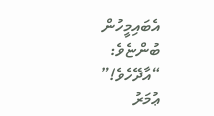އެބައިމީހުން ބުންޏެވެ: “އާދޭހެވެ!”
ޢުމަރު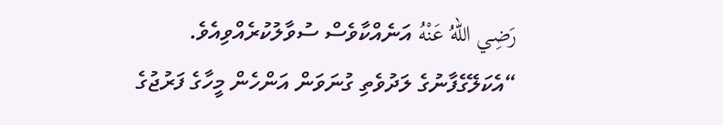رَضِي اللهُ عَنْهُ އަނެއްކާވެސް ސުވާލުކުރެއްވިއެވެ.
“އެކަލޭގެފާނުގެ ލަދުވެތި ގުނަވަން އަންހެން މީހާގެ ފަރުޖުގެ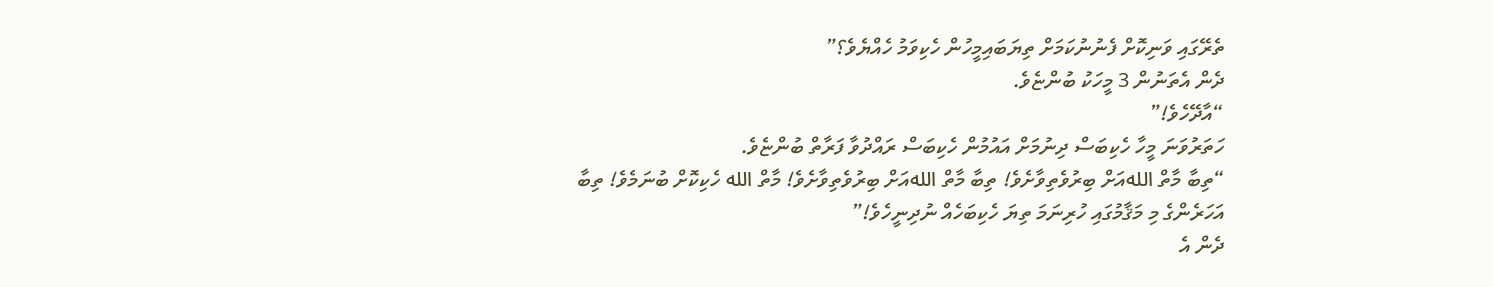ތެރޭގައި ވަނިކޮށް ފެނުނުކަމަށް ތިޔަބައިމީހުން ހެކިވަމު ހެއްޔެވެ؟”
ދެން އެތަނުން 3 މީހަކު ބުންޏެވެ.
“އާދޭހެވެ!”
ހަތަރުވަނަ މީހާ ހެކިބަސް ދިނުމަށް އައުމުން ހެކިބަސް ރައްދުވާ ފަރާތް ބުންޏެވެ.
“ތިބާ މާތް اللهއަށް ބިރުވެތިވާށެވެ! ތިބާ މާތް اللهއަށް ބިރުވެތިވާށެވެ! މާތް الله ހެކިކޮށް ބުނަމެވެ! ތިބާ އަހަރެންގެ މި މަޤާމުގައި ހުރިނަމަ ތިޔަ ހެކިބަހެއް ނުދިނީހެވެ!”
ދެން އެ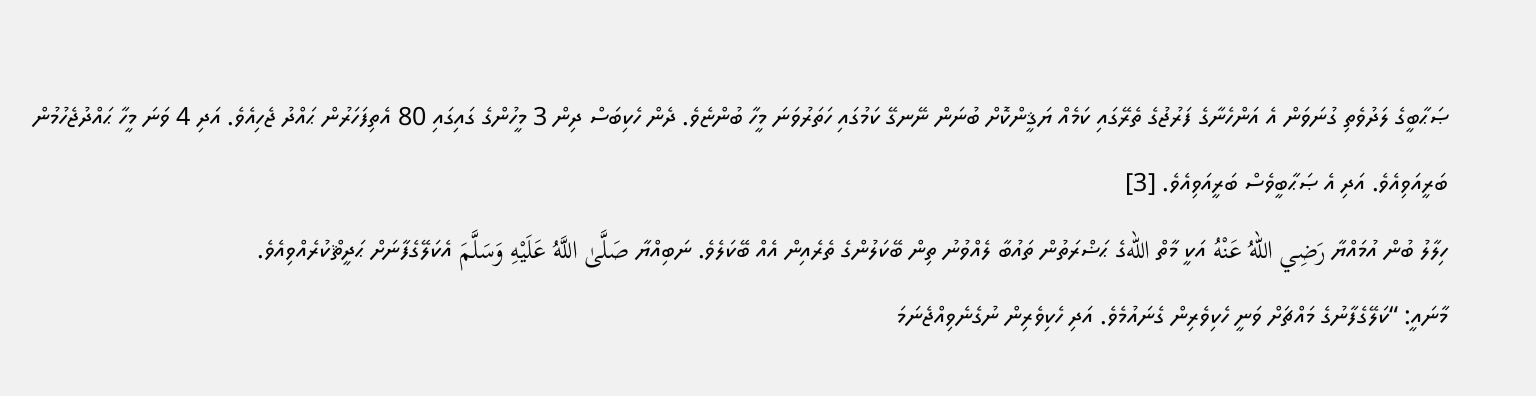ޞަޙާބީގެ ލަދުވެތި ގުނަވަން އެ އަންހެނާގެ ފަރުޖުގެ ތެރޭގައި ކަމެއް ޔަޤީންކޮށް ބުނަން ނޭނގޭ ކަމުގައި ހަތަރުވަނަ މީހާ ބުންޏެވެ. ދެން ހެކިބަސް ދިން 3 މީހުންގެ ގައިގައި 80 އެތިފަހަރުން ޙައްދު ޖެހިއެވެ. އަދި 4 ވަނަ މީހާ ޙައްދުޖެހުމުން ބަރީއަވިއެވެ. އަދި އެ ޞަޙާބީވެސް ބަރީއަވިއެވެ. [3]
ހިލާލު ބުން އުމައްޔާ رَضِي اللهُ عَنْهُ އަކީ މާތް اللهގެ ޙަޟްރަތުން ތައުބާ ލެއްވުނު ތިން ބޭކަލުންގެ ތެރެއިން އެއް ބޭކަލެވެ. ނަބިއްޔާ صَلَّىٰ اللَّهُ عَلَيْهِ وَسَلَّمَ އެކަލޭގެފާނަށް ޙަދީޘްކުރެއްވިއެވެ.
މާނައީ: “ކަލޭގެފާނުގެ މައްޗަށް ވަނީ ހެކިވެރިން ގެނައުމެވެ. އަދި ހެކިވެރިން ނުގެނެވިއްޖެނަމަ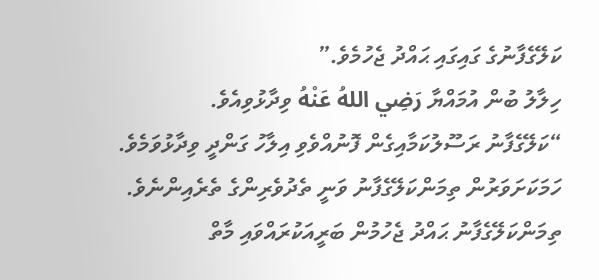ކަލޭގެފާނުގެ ގައިގައި ޙައްދު ޖެހުމެވެ.”
ހިލާލު ބުން އުމައްޔާ رَضِي اللهُ عَنْهُ ވިދާޅުވިއެވެ.
“ކަލޭގެފާނު ރަސޫލުކަމާއިގެން ފޮނުއްވެވި އިލާހު ގަންދީ ވިދާޅުވަމެވެ. ހަމަކަށަވަރުން ތިމަންކަލޭގެފާނު ވަނީ ތެދުވެރިންގެ ތެރެއިންނެވެ. ތިމަންކަލޭގެފާނު ޙައްދު ޖެހުމުން ބަރީއަކުރައްވައި މާތް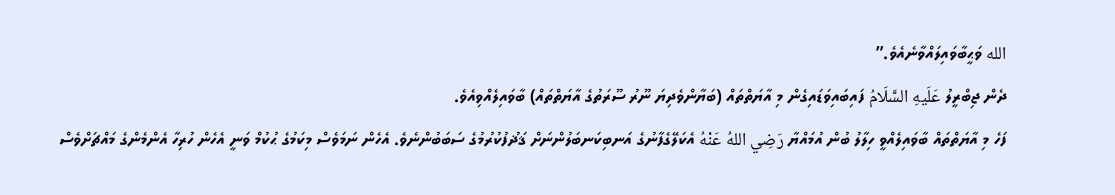الله ވަޙީބާވައިލައްވާނެއެވެ.”
ދެން ޖިބްރީލު عَلَيهِ السَّلَامُ ފައިބައިވަޑައިގެން މި އާޔަތްތައް (ބަޔާންވެދިޔަ ނޫރު ސޫރަތުގެ އާޔަތްތައް) ބާވައިލެއްވިއެވެ.
ފަހެ މި އާޔަތްތައް ބާވައިލެއްވީ ހިލާލު ބުން އުމައްޔާ رَضِي اللهُ عَنْهُ އެކަލޭގެފާނުގެ އަނބިކަނބަލުންނަށް ޤަޛުފުކުރުމުގެ ސަބަބުންނެވެ. އެހެން ނަމަވެސް މިކަމުގެ ޙުކުމް ވަނީ އެހެން ހުރިހާ އެންމެންގެ މައްޗަށްވެސް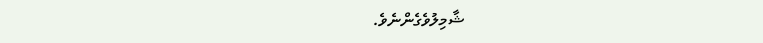ޝާމިލުވެގެންނެވެ.